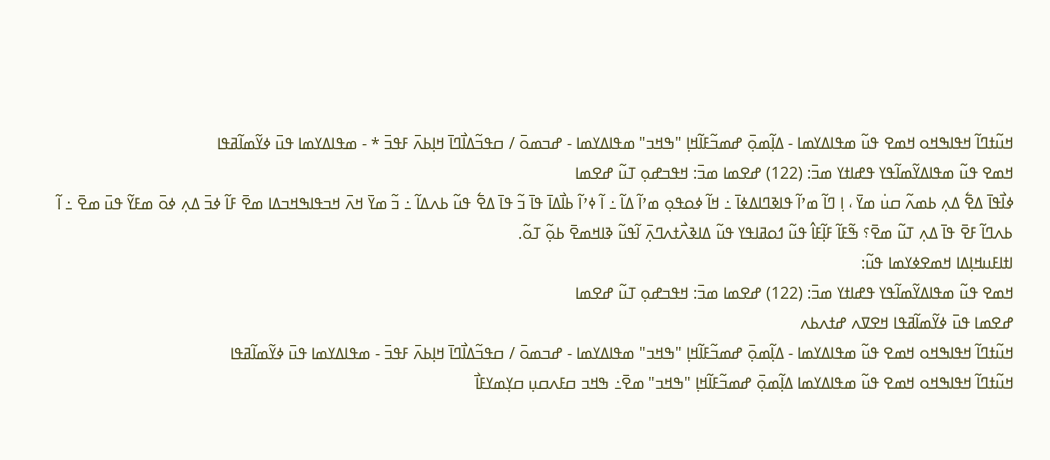ߞߎ߬ߙߣߊ߬ ߞߟߊߒߞߋ ߞߘߐ ߟߎ߬ ߘߟߊߡߌߘߊ - ߡߊ߲߬ߘߋ߲߫ ߝߘߏ߬ߓߊ߬ߞߊ߲ "ߒߞߏ" ߘߟߊߡߌߘߊ - ߝߏߘߋ߫ / ߛߟߏ߬ߡߊ߯ߣߊ߫ ߞߊ߲ߕߍ߫ ߓߟߏ߫ * - ߘߟߊߡߌߘߊ ߟߎ߫ ߦߌ߬ߘߊ߬ߥߟߊ
ߞߘߐ ߟߎ߬ ߘߟߊߡߌ߬ߘߊ߬ߟߌ ߟߝߊߙߌ ߘߏ߫: (122) ߝߐߘߊ ߘߏ߫: ߞߟߏߝߋ߲ ߠߎ߬ ߝߐߘߊ
ߦߊ߯ߟߊ߫ ߡߐ߱ ߡߍ߲ ߕߘߍ߬ ߛߎ߭ ߘߌ߫ ، ߊ߲ ߣߊ߬ ߘߴߊ߬ ߟߊߢߣߊߡߦߊ߫ ߸ ߞߊ߬ ߦߋߟߋ߲ ߘߴߊ߬ ߡߊ߬ ߸ ߊ߬ ߦߴߊ߬ ߕߊ߯ߡߊ߫ ߟߊ߫ ߏ߬ ߟߊ߫ ߡߐ߱ ߟߎ߬ ߕߍߡߊ߬ ߸ ߏ߬ ߘߌ߫ ߞߍ߫ ߞߏߟߊߒߞߏߡߊ ߘߐ߫ ߓߊ߬ ߦߏ߫ ߡߍ߲ ߦߋ߫ ߘߓߌ߬ ߟߎ߫ ߘߐ߫ ߸ ߊ߬ ߕߍߣߊ߬ ߓߐ߫ ߟߊ߫ ߡߍ߲ ߠߎ߬ ߘߐ߫؟ ߒ߬ߓߊ߬ ߓߊ߲߬ߓߊ߮ ߟߎ߬ ߗߋߥߊߟߌ ߟߎ߬ ߡߊߢߍ߯ߙߍߣߍ߲߫ ߊ߬ߟߎ߬ ߢߊߞߘߐ߫ ߕߋ߲߬ ߠߋ߬.
ߊߙߊߓߎߞߊ߲ߡߊ ߞߘߐߦߌߘߊ ߟߎ߬:
ߞߘߐ ߟߎ߬ ߘߟߊߡߌ߬ߘߊ߬ߟߌ ߟߝߊߙߌ ߘߏ߫: (122) ߝߐߘߊ ߘߏ߫: ߞߟߏߝߋ߲ ߠߎ߬ ߝߐߘߊ
ߝߐߘߊ ߟߎ߫ ߦߌ߬ߘߊ߬ߥߟߊ ߞߐߜߍ ߝߙߍߕߍ
ߞߎ߬ߙߣߊ߬ ߞߟߊߒߞߋ ߞߘߐ ߟߎ߬ ߘߟߊߡߌߘߊ - ߡߊ߲߬ߘߋ߲߫ ߝߘߏ߬ߓߊ߬ߞߊ߲ "ߒߞߏ" ߘߟߊߡߌߘߊ - ߝߏߘߋ߫ / ߛߟߏ߬ߡߊ߯ߣߊ߫ ߞߊ߲ߕߍ߫ ߓߟߏ߫ - ߘߟߊߡߌߘߊ ߟߎ߫ ߦߌ߬ߘߊ߬ߥߟߊ
ߞߎ߬ߙߣߊ߬ ߞߟߊߒߞߋ ߞߘߐ ߟߎ߬ ߘߟߊߡߌߘߊ ߡߊ߲߬ߘߋ߲߫ ߝߘߏ߬ߓߊ߬ߞߊ߲ "ߒߞߏ" ߘߐ߫߸ ߒߞߏ ߛߓߍߛߎ߲ ߛߌ߲ߘߌߓߊ߯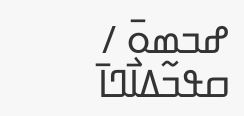ߝߏߘߋ߫ / ߛߟߏ߬ߡߊ߯ߣߊ߫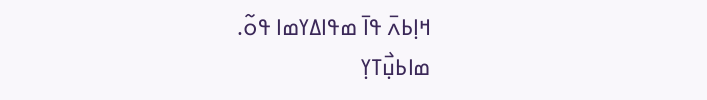ߞߊ߲ߕߍ߫ ߟߊ߫ ߘߟߊߡߌߘߊ ߟߋ߬.
ߘߊߕߎ߲߯ߠߌ߲